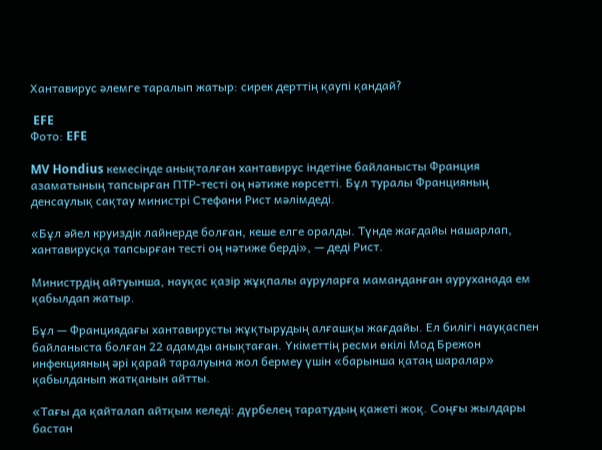Хантавирус әлемге таралып жатыр: сирек дерттің қаупі қандай?

 EFE
Фото: EFE

MV Hondius кемесінде анықталған хантавирус індетіне байланысты Франция азаматының тапсырған ПТР-тесті оң нәтиже көрсетті. Бұл туралы Францияның денсаулық сақтау министрі Стефани Рист мәлімдеді.

«Бұл әйел круиздік лайнерде болған, кеше елге оралды. Түнде жағдайы нашарлап, хантавирусқа тапсырған тесті оң нәтиже берді», — деді Рист.

Министрдің айтуынша, науқас қазір жұқпалы ауруларға маманданған ауруханада ем қабылдап жатыр.

Бұл — Франциядағы хантавирусты жұқтырудың алғашқы жағдайы. Ел билігі науқаспен байланыста болған 22 адамды анықтаған. Үкіметтің ресми өкілі Мод Брежон инфекцияның әрі қарай таралуына жол бермеу үшін «барынша қатаң шаралар» қабылданып жатқанын айтты.

«Тағы да қайталап айтқым келеді: дүрбелең таратудың қажеті жоқ. Соңғы жылдары бастан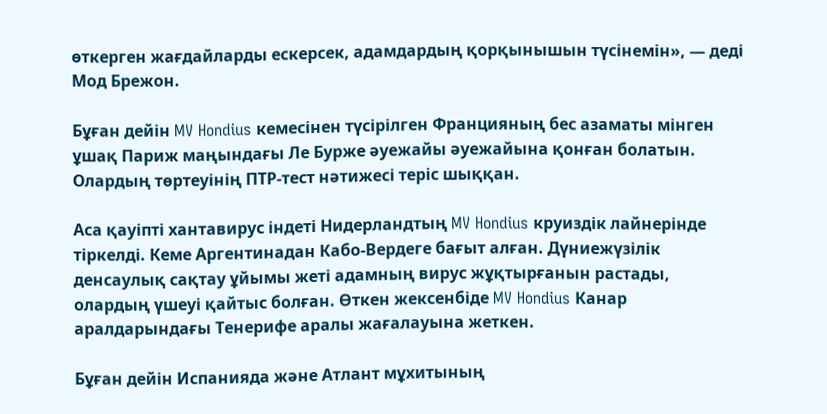өткерген жағдайларды ескерсек, адамдардың қорқынышын түсінемін», — деді Мод Брежон.

Бұған дейін MV Hondius кемесінен түсірілген Францияның бес азаматы мінген ұшақ Париж маңындағы Ле Бурже әуежайы әуежайына қонған болатын. Олардың төртеуінің ПТР-тест нәтижесі теріс шыққан.

Аса қауіпті хантавирус індеті Нидерландтың MV Hondius круиздік лайнерінде тіркелді. Кеме Аргентинадан Кабо-Вердеге бағыт алған. Дүниежүзілік денсаулық сақтау ұйымы жеті адамның вирус жұқтырғанын растады, олардың үшеуі қайтыс болған. Өткен жексенбіде MV Hondius Канар аралдарындағы Тенерифе аралы жағалауына жеткен.

Бұған дейін Испанияда және Атлант мұхитының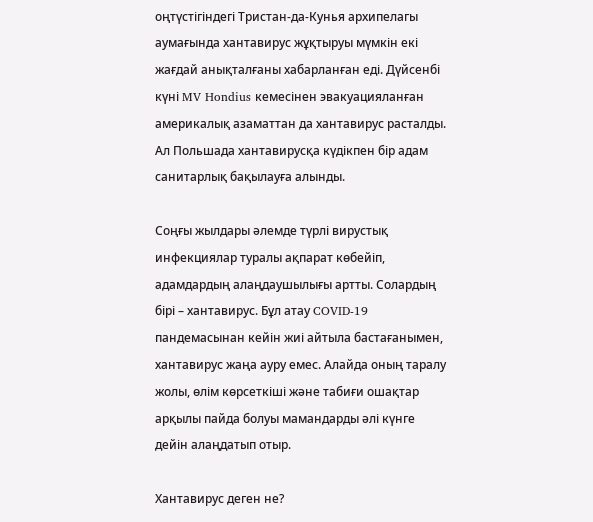оңтүстігіндегі Тристан-да-Кунья архипелагы аумағында хантавирус жұқтыруы мүмкін екі жағдай анықталғаны хабарланған еді. Дүйсенбі күні MV Hondius кемесінен эвакуацияланған америкалық азаматтан да хантавирус расталды. Ал Польшада хантавирусқа күдікпен бір адам санитарлық бақылауға алынды.

Соңғы жылдары әлемде түрлі вирустық инфекциялар туралы ақпарат көбейіп, адамдардың алаңдаушылығы артты. Солардың бірі – хантавирус. Бұл атау COVID-19 пандемасынан кейін жиі айтыла бастағанымен, хантавирус жаңа ауру емес. Алайда оның таралу жолы, өлім көрсеткіші және табиғи ошақтар арқылы пайда болуы мамандарды әлі күнге дейін алаңдатып отыр.

Хантавирус деген не?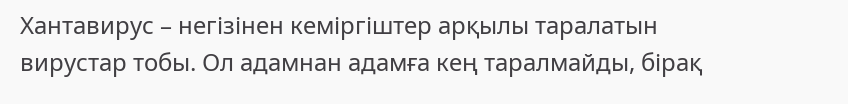Хантавирус – негізінен кеміргіштер арқылы таралатын вирустар тобы. Ол адамнан адамға кең таралмайды, бірақ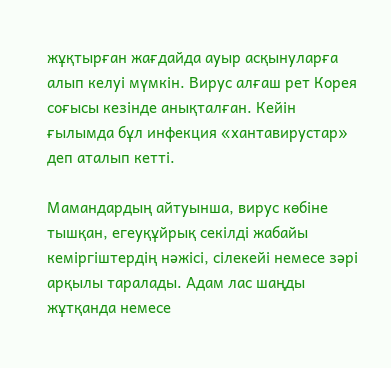жұқтырған жағдайда ауыр асқынуларға алып келуі мүмкін. Вирус алғаш рет Корея соғысы кезінде анықталған. Кейін ғылымда бұл инфекция «хантавирустар» деп аталып кетті.

Мамандардың айтуынша, вирус көбіне тышқан, егеуқұйрық секілді жабайы кеміргіштердің нәжісі, сілекейі немесе зәрі арқылы таралады. Адам лас шаңды жұтқанда немесе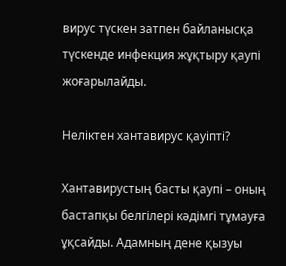вирус түскен затпен байланысқа түскенде инфекция жұқтыру қаупі жоғарылайды.

Неліктен хантавирус қауіпті?

Хантавирустың басты қаупі – оның бастапқы белгілері кәдімгі тұмауға ұқсайды. Адамның дене қызуы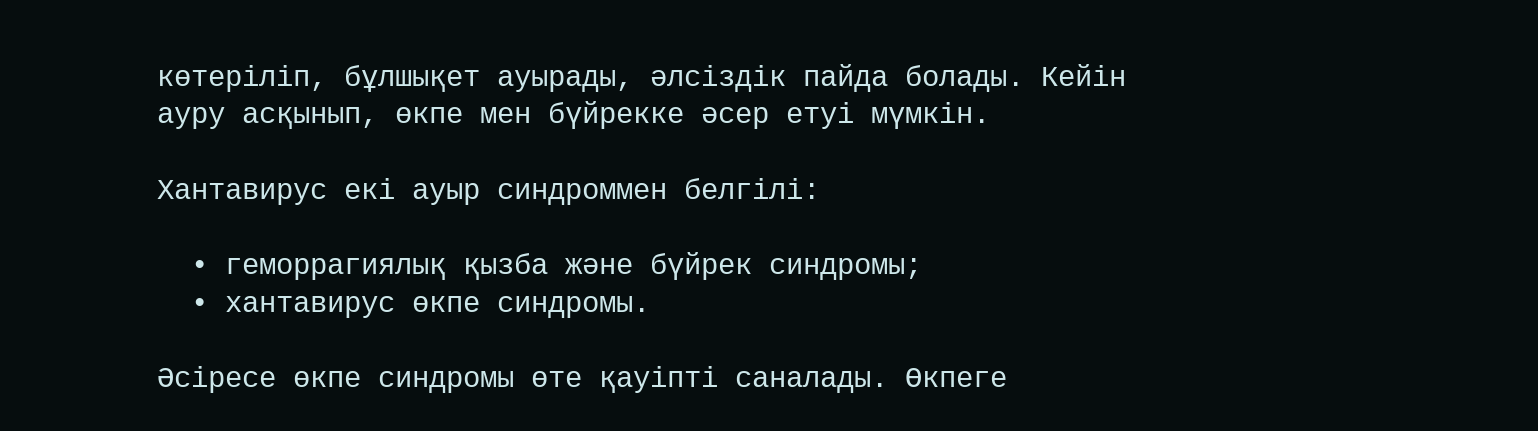көтеріліп, бұлшықет ауырады, әлсіздік пайда болады. Кейін ауру асқынып, өкпе мен бүйрекке әсер етуі мүмкін.

Хантавирус екі ауыр синдроммен белгілі:

  • геморрагиялық қызба және бүйрек синдромы;
  • хантавирус өкпе синдромы.

Әсіресе өкпе синдромы өте қауіпті саналады. Өкпеге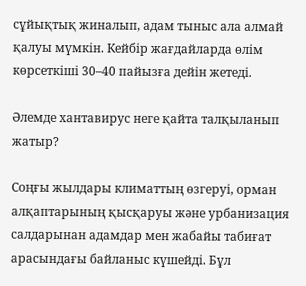сұйықтық жиналып, адам тыныс ала алмай қалуы мүмкін. Кейбір жағдайларда өлім көрсеткіші 30–40 пайызға дейін жетеді.

Әлемде хантавирус неге қайта талқыланып жатыр?

Соңғы жылдары климаттың өзгеруі, орман алқаптарының қысқаруы және урбанизация салдарынан адамдар мен жабайы табиғат арасындағы байланыс күшейді. Бұл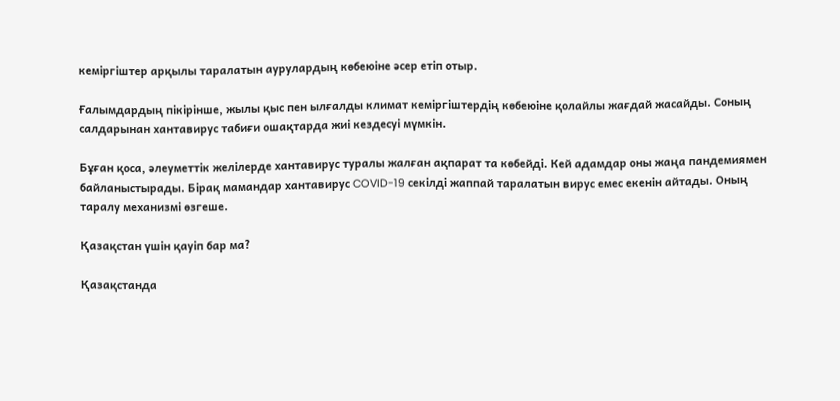кеміргіштер арқылы таралатын аурулардың көбеюіне әсер етіп отыр.

Ғалымдардың пікірінше, жылы қыс пен ылғалды климат кеміргіштердің көбеюіне қолайлы жағдай жасайды. Соның салдарынан хантавирус табиғи ошақтарда жиі кездесуі мүмкін.

Бұған қоса, әлеуметтік желілерде хантавирус туралы жалған ақпарат та көбейді. Кей адамдар оны жаңа пандемиямен байланыстырады. Бірақ мамандар хантавирус COVID-19 секілді жаппай таралатын вирус емес екенін айтады. Оның таралу механизмі өзгеше.

Қазақстан үшін қауіп бар ма?

Қазақстанда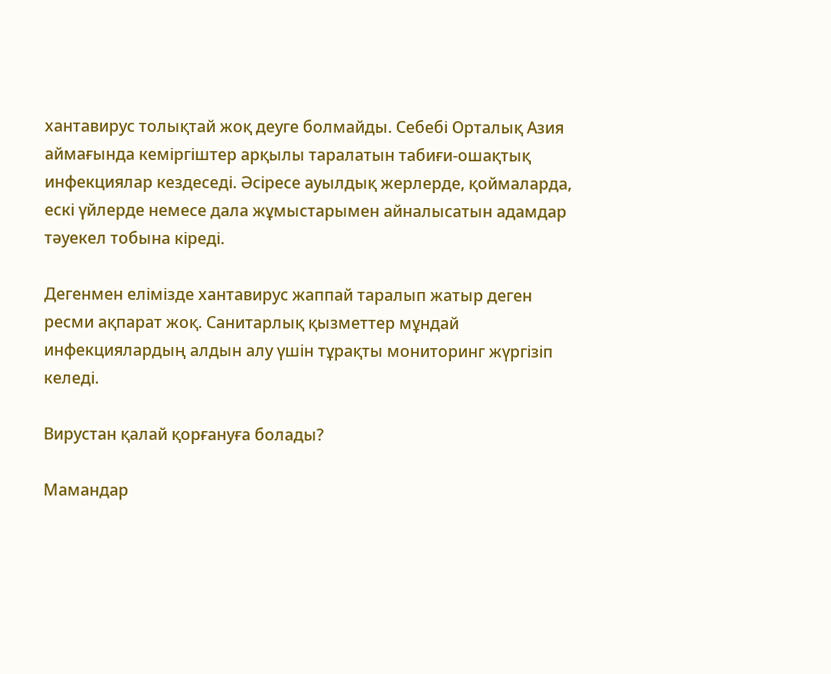хантавирус толықтай жоқ деуге болмайды. Себебі Орталық Азия аймағында кеміргіштер арқылы таралатын табиғи-ошақтық инфекциялар кездеседі. Әсіресе ауылдық жерлерде, қоймаларда, ескі үйлерде немесе дала жұмыстарымен айналысатын адамдар тәуекел тобына кіреді.

Дегенмен елімізде хантавирус жаппай таралып жатыр деген ресми ақпарат жоқ. Санитарлық қызметтер мұндай инфекциялардың алдын алу үшін тұрақты мониторинг жүргізіп келеді.

Вирустан қалай қорғануға болады?

Мамандар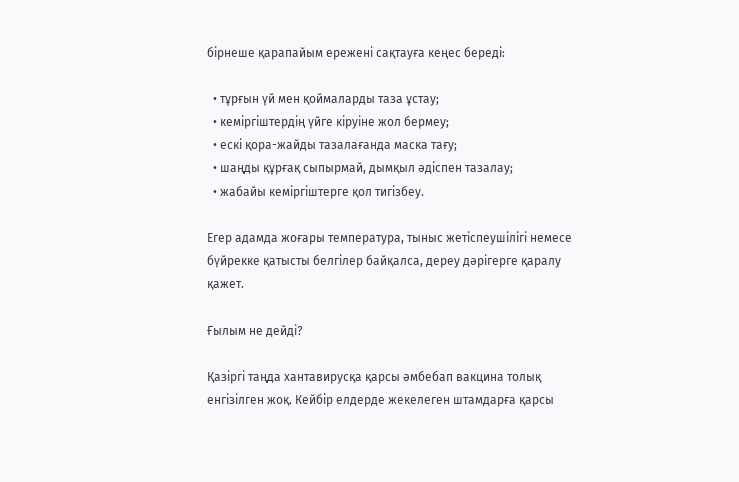бірнеше қарапайым ережені сақтауға кеңес береді:

  • тұрғын үй мен қоймаларды таза ұстау;
  • кеміргіштердің үйге кіруіне жол бермеу;
  • ескі қора-жайды тазалағанда маска тағу;
  • шаңды құрғақ сыпырмай, дымқыл әдіспен тазалау;
  • жабайы кеміргіштерге қол тигізбеу.

Егер адамда жоғары температура, тыныс жетіспеушілігі немесе бүйрекке қатысты белгілер байқалса, дереу дәрігерге қаралу қажет.

Ғылым не дейді?

Қазіргі таңда хантавирусқа қарсы әмбебап вакцина толық енгізілген жоқ. Кейбір елдерде жекелеген штамдарға қарсы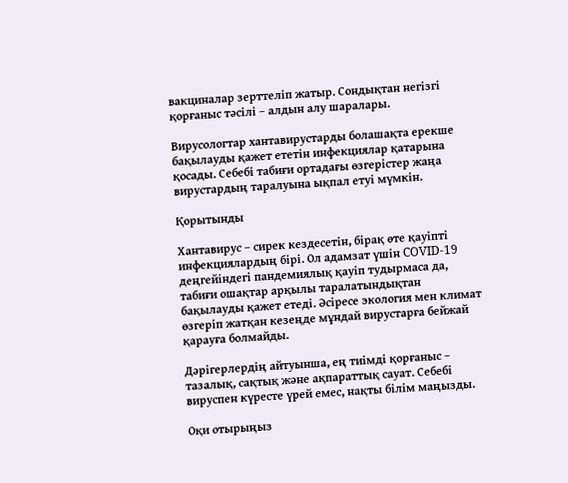вакциналар зерттеліп жатыр. Сондықтан негізгі қорғаныс тәсілі – алдын алу шаралары.

Вирусологтар хантавирустарды болашақта ерекше бақылауды қажет ететін инфекциялар қатарына қосады. Себебі табиғи ортадағы өзгерістер жаңа вирустардың таралуына ықпал етуі мүмкін.

Қорытынды

Хантавирус – сирек кездесетін, бірақ өте қауіпті инфекциялардың бірі. Ол адамзат үшін COVID-19 деңгейіндегі пандемиялық қауіп тудырмаса да, табиғи ошақтар арқылы таралатындықтан бақылауды қажет етеді. Әсіресе экология мен климат өзгеріп жатқан кезеңде мұндай вирустарға бейжай қарауға болмайды.

Дәрігерлердің айтуынша, ең тиімді қорғаныс – тазалық, сақтық және ақпараттық сауат. Себебі вируспен күресте үрей емес, нақты білім маңызды.

Оқи отырыңыз